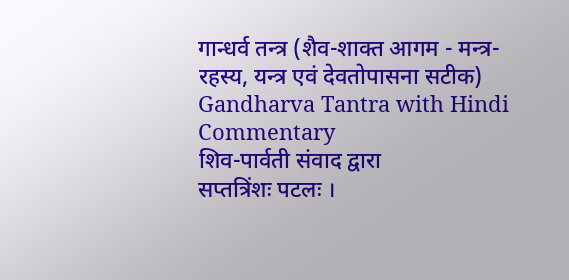गान्धर्व तन्त्र (शैव-शाक्त आगम - मन्त्र-रहस्य, यन्त्र एवं देवतोपासना सटीक)
Gandharva Tantra with Hindi Commentary
शिव-पार्वती संवाद द्वारा
सप्तत्रिंशः पटलः ।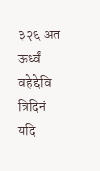३२६ अत ऊर्ध्वं वहेद्देवि त्रिदिनं यदि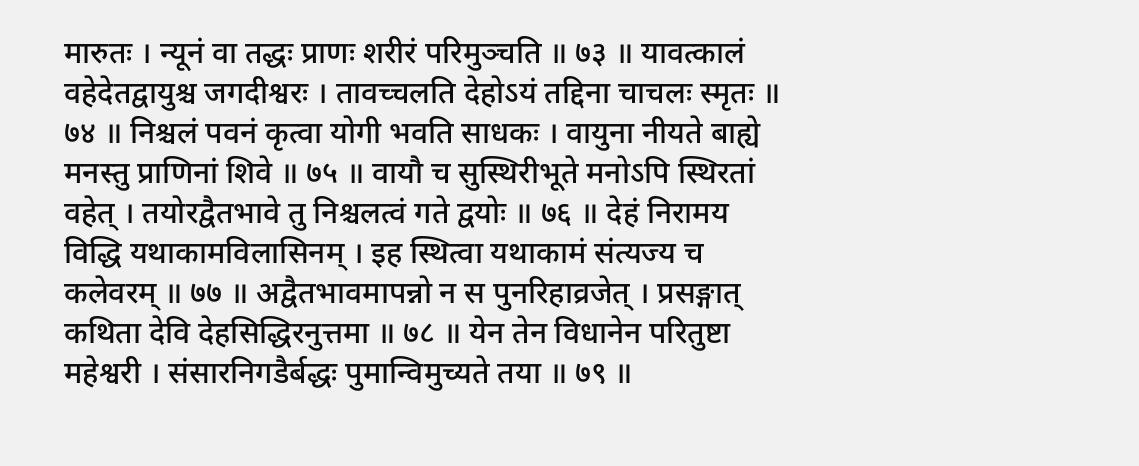मारुतः । न्यूनं वा तद्धः प्राणः शरीरं परिमुञ्चति ॥ ७३ ॥ यावत्कालं वहेदेतद्वायुश्च जगदीश्वरः । तावच्चलति देहोऽयं तद्दिना चाचलः स्मृतः ॥ ७४ ॥ निश्चलं पवनं कृत्वा योगी भवति साधकः । वायुना नीयते बाह्ये मनस्तु प्राणिनां शिवे ॥ ७५ ॥ वायौ च सुस्थिरीभूते मनोऽपि स्थिरतां वहेत् । तयोरद्वैतभावे तु निश्चलत्वं गते द्वयोः ॥ ७६ ॥ देहं निरामय विद्धि यथाकामविलासिनम् । इह स्थित्वा यथाकामं संत्यज्य च कलेवरम् ॥ ७७ ॥ अद्वैतभावमापन्नो न स पुनरिहाव्रजेत् । प्रसङ्गात् कथिता देवि देहसिद्धिरनुत्तमा ॥ ७८ ॥ येन तेन विधानेन परितुष्टा महेश्वरी । संसारनिगडैर्बद्धः पुमान्विमुच्यते तया ॥ ७९ ॥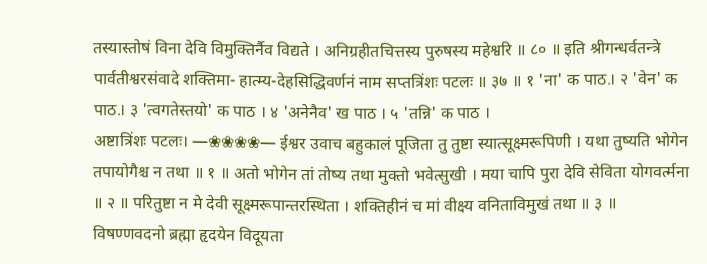तस्यास्तोषं विना देवि विमुक्तिर्नैव विद्यते । अनिग्रहीतचित्तस्य पुरुषस्य महेश्वरि ॥ ८० ॥ इति श्रीगन्धर्वतन्त्रे पार्वतीश्वरसंवादे शक्तिमा- हात्म्य-देहसिद्धिवर्णनं नाम सप्तत्रिंशः पटलः ॥ ३७ ॥ १ 'ना' क पाठ.। २ 'वेन' क पाठ.। ३ 'त्वगतेस्तयो' क पाठ । ४ 'अनेनैव' ख पाठ । ५ 'तन्नि' क पाठ ।
अष्टात्रिंशः पटलः। —❀❀❀❀— ईश्वर उवाच बहुकालं पूजिता तु तुष्टा स्यात्सूक्ष्मरूपिणी । यथा तुष्यति भोगेन तपायोगैश्च न तथा ॥ १ ॥ अतो भोगेन तां तोष्य तथा मुक्तो भवेत्सुखी । मया चापि पुरा देवि सेविता योगवर्त्मना ॥ २ ॥ परितुष्टा न मे देवी सूक्ष्मरूपान्तरस्थिता । शक्तिहीनं च मां वीक्ष्य वनिताविमुखं तथा ॥ ३ ॥ विषण्णवदनो ब्रह्मा हृदयेन विदूयता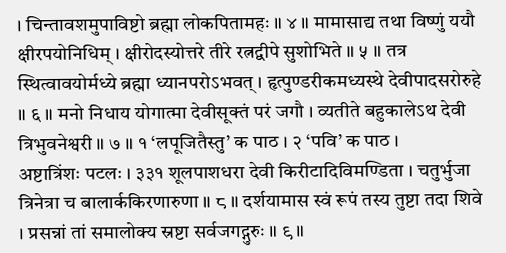। चिन्तावशमुपाविष्टो ब्रह्मा लोकपितामहः ॥ ४ ॥ मामासाद्य तथा विष्णुं ययौ क्षीरपयोनिधिम् । क्षीरोदस्योत्तरे तीरे रत्नद्वीपे सुशोभिते ॥ ५ ॥ तत्र स्थित्वावयोर्मध्ये ब्रह्मा ध्यानपरोऽभवत् । हृत्पुण्डरीकमध्यस्थे देवीपादसरोरुहे ॥ ६ ॥ मनो निधाय योगात्मा देवीसूक्तं परं जगौ । व्यतीते बहुकालेऽथ देवी त्रिभुवनेश्वरी ॥ ७ ॥ १ ‘लपूजितैस्तु’ क पाठ । २ ‘पवि’ क पाठ ।
अष्टात्रिंशः पटलः । ३३१ शूलपाशधरा देवी किरीटादिविमण्डिता । चतुर्भुजा त्रिनेत्रा च बालार्ककिरणारुणा ॥ ८ ॥ दर्शयामास स्वं रूपं तस्य तुष्टा तदा शिवे । प्रसन्नां तां समालोक्य स्रष्टा सर्वजगद्गुरुः ॥ ९ ॥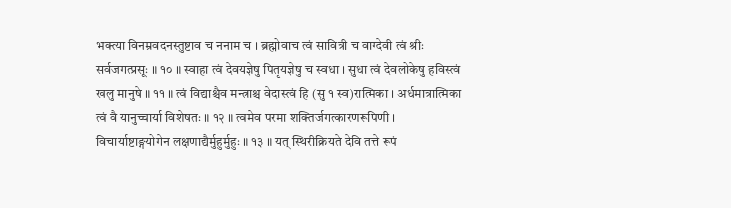भक्त्या विनम्रवदनस्तुष्टाव च ननाम च । ब्रह्मोवाच त्वं सावित्री च वाग्देवी त्वं श्रीः सर्वजगत्प्रसूः ॥ १० ॥ स्वाहा त्वं देवयज्ञेषु पितृयज्ञेषु च स्वधा । सुधा त्वं देवलोकेषु हविस्त्वं खलु मानुषे ॥ ११ ॥ त्वं विद्याश्चैव मन्त्राश्च वेदास्त्वं हि (सु १ स्व)रात्मिका । अर्धमात्रात्मिका त्वं वै यानुच्चार्या विशेषतः ॥ १२ ॥ त्वमेव परमा शक्तिर्जगत्कारणरूपिणी । विचार्याष्टाङ्गयोगेन लक्षणाद्यैर्मुहुर्मुहुः ॥ १३ ॥ यत् स्थिरीक्रियते देवि तत्ते रूपं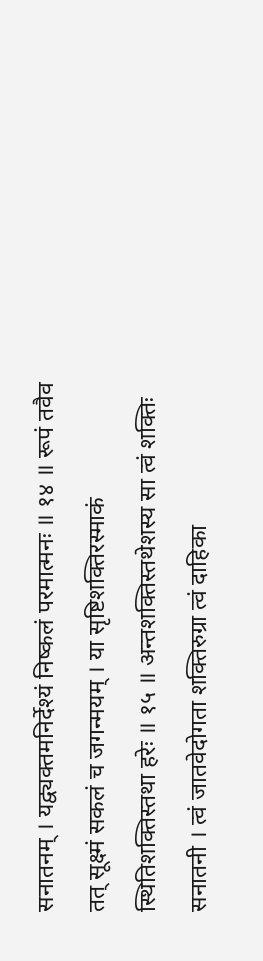सनातनम् । यद्व्यक्तमनिर्देश्यं निष्कलं परमात्मनः ॥ १४ ॥ रूपं तवैव तत् सूक्ष्मं सकलं च जगन्मयम् । या सृष्टिशक्तिरस्माकं स्थितिशक्तिस्तथा हरेः ॥ १५ ॥ अन्तशक्तिस्तथेशस्य सा त्वं शक्तिः सनातनी । त्वं जातवेदोगता शक्तिरुग्रा त्वं दाहिका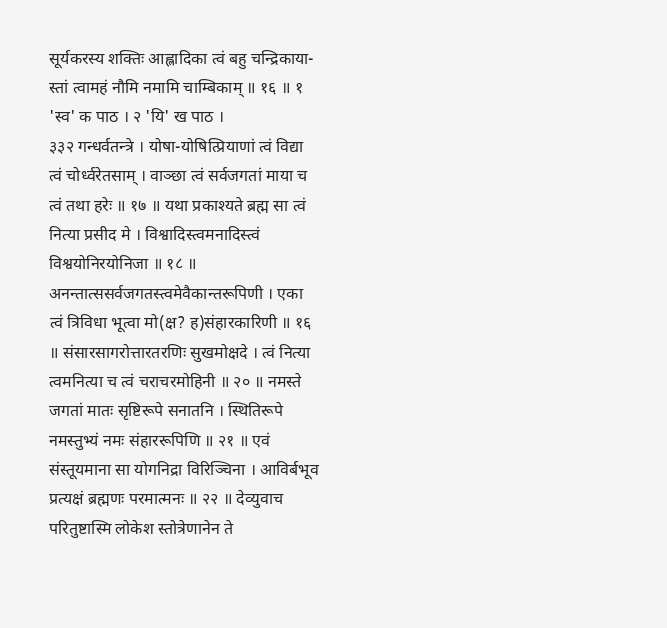सूर्यकरस्य शक्तिः आह्लादिका त्वं बहु चन्द्रिकाया- स्तां त्वामहं नौमि नमामि चाम्बिकाम् ॥ १६ ॥ १ 'स्व' क पाठ । २ 'यि' ख पाठ ।
३३२ गन्धर्वतन्त्रे । योषा-योषित्प्रियाणां त्वं विद्या त्वं चोर्ध्वरेतसाम् । वाञ्छा त्वं सर्वजगतां माया च त्वं तथा हरेः ॥ १७ ॥ यथा प्रकाश्यते ब्रह्म सा त्वं नित्या प्रसीद मे । विश्वादिस्त्वमनादिस्त्वं विश्वयोनिरयोनिजा ॥ १८ ॥ अनन्तात्ससर्वजगतस्त्वमेवैकान्तरूपिणी । एका त्वं त्रिविधा भूत्वा मो(क्ष? ह)संहारकारिणी ॥ १६ ॥ संसारसागरोत्तारतरणिः सुखमोक्षदे । त्वं नित्या त्वमनित्या च त्वं चराचरमोहिनी ॥ २० ॥ नमस्ते जगतां मातः सृष्टिरूपे सनातनि । स्थितिरूपे नमस्तुभ्यं नमः संहाररूपिणि ॥ २१ ॥ एवं संस्तूयमाना सा योगनिद्रा विरिञ्चिना । आविर्बभूव प्रत्यक्षं ब्रह्मणः परमात्मनः ॥ २२ ॥ देव्युवाच परितुष्टास्मि लोकेश स्तोत्रेणानेन ते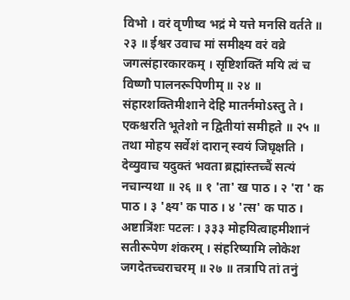विभो । वरं वृणीष्व भद्रं मे यत्ते मनसि वर्तते ॥ २३ ॥ ईश्वर उवाच मां समीक्ष्य वरं वव्रे जगत्संहारकारकम् । सृष्टिशक्तिं मयि त्वं च विष्णौ पालनरूपिणीम् ॥ २४ ॥ संहारशक्तिमीशाने देहि मातर्नमोऽस्तु ते । एकश्चरति भूतेशो न द्वितीयां समीहते ॥ २५ ॥ तथा मोहय सर्वेशं दारान् स्वयं जिघृक्षति । देव्युवाच यदुक्तं भवता ब्रह्मांस्तच्चैं सत्यं नचान्यथा ॥ २६ ॥ १ 'ता' ख पाठ । २ 'रा ' क पाठ । ३ 'क्ष्य' क पाठ । ४ 'त्स' क पाठ ।
अष्टात्रिंशः पटलः । ३३३ मोहयित्वाहमीशानं सतीरूपेण शंकरम् । संहरिष्यामि लोकेश जगदेतच्चराचरम् ॥ २७ ॥ तत्रापि तां तनुं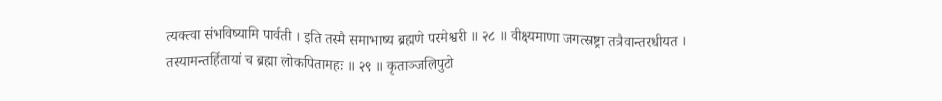त्यक्त्वा संभविष्यामि पार्वती । इति तस्मै समाभाष्य ब्रह्मणे परमेश्वरी ॥ २८ ॥ वीक्ष्यमाणा जगत्स्रष्ट्रा तत्रैवान्तरधीयत । तस्यामन्तर्हितायां च ब्रह्मा लोकपितामहः ॥ २९ ॥ कृताञ्जलिपुटो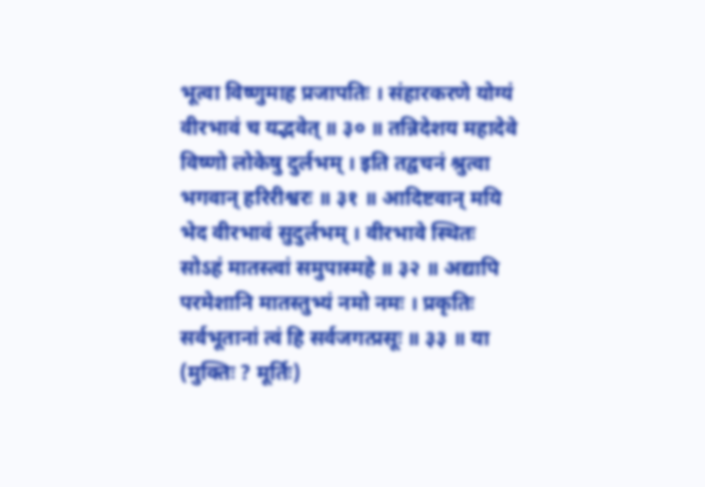भूत्वा विष्णुमाह प्रजापतिः । संहारकरणे योग्यं वीरभावं च यद्भवेत् ॥ ३० ॥ तन्निदेशय महादेवे विष्णो लोकेषु दुर्लभम् । इति तद्वचनं श्रुत्वा भगवान् हरिरीश्वरः ॥ ३१ ॥ आदिष्टवान् मयि भेद वीरभावं सुदुर्लभम् । वीरभावे स्थितः सोऽहं मातस्त्वां समुपास्महे ॥ ३२ ॥ अद्यापि परमेशानि मातस्तुभ्यं नमो नमः । प्रकृतिः सर्वभूतानां त्वं हि सर्वजगत्प्रसूः ॥ ३३ ॥ या (मुक्तिः ? मूर्तिः)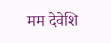मम देवेशि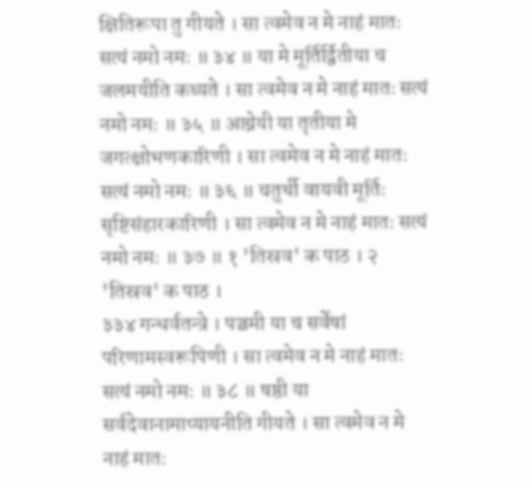क्षितिरूपा तु गीयते । सा त्वमेव न मे नाहं मातः सत्यं नमो नमः ॥ ३४ ॥ या मे मूर्तिर्द्वितीया च जलमयीति कथ्यते । सा त्वमेव न मे नाहं मातः सत्यं नमो नमः ॥ ३५ ॥ आग्नेयी या तृतीया मे जगत्क्षोभणकारिणी । सा त्वमेव न मे नाहं मातः सत्यं नमो नमः ॥ ३६ ॥ चतुर्थी वायवी मूर्तिः सृष्टिसंहारकारिणी । सा त्वमेव न मे नाहं मातः सत्यं नमो नमः ॥ ३७ ॥ १ 'तिस्रव' क पाठ । २ 'तिस्रव' क पाठ ।
३३४ गन्धर्वतन्त्रे । पञ्चमी या च सर्वेषां परिणामस्वरूपिणी । सा त्वमेव न मे नाहं मातः सत्यं नमो नमः ॥ ३८ ॥ षष्ठी या सर्वदेवानामाप्यायनीति गीयते । सा त्वमेव न मे नाहं मातः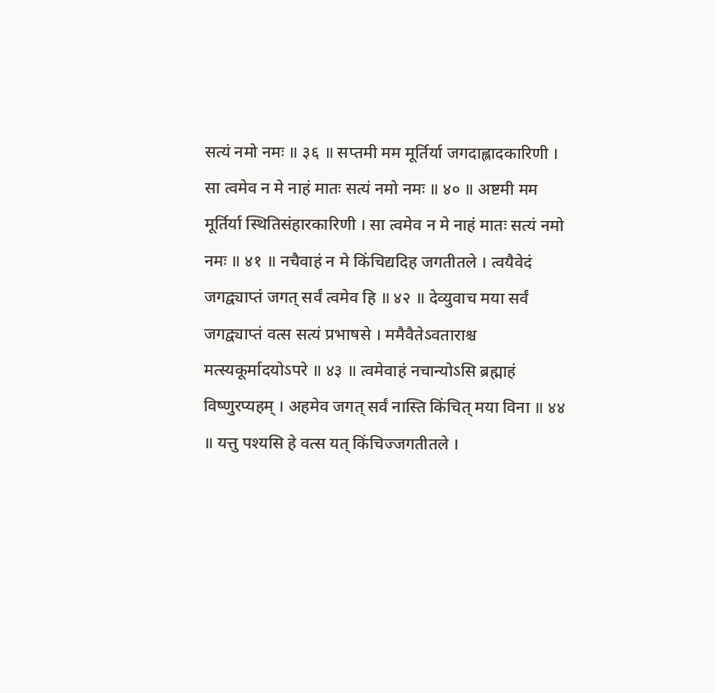सत्यं नमो नमः ॥ ३६ ॥ सप्तमी मम मूर्तिर्या जगदाह्लादकारिणी । सा त्वमेव न मे नाहं मातः सत्यं नमो नमः ॥ ४० ॥ अष्टमी मम मूर्तिर्या स्थितिसंहारकारिणी । सा त्वमेव न मे नाहं मातः सत्यं नमो नमः ॥ ४१ ॥ नचैवाहं न मे किंचिद्यदिह जगतीतले । त्वयैवेदं जगद्व्याप्तं जगत् सर्वं त्वमेव हि ॥ ४२ ॥ देव्युवाच मया सर्वं जगद्व्याप्तं वत्स सत्यं प्रभाषसे । ममैवैतेऽवताराश्च मत्स्यकूर्मादयोऽपरे ॥ ४३ ॥ त्वमेवाहं नचान्योऽसि ब्रह्माहं विष्णुरप्यहम् । अहमेव जगत् सर्वं नास्ति किंचित् मया विना ॥ ४४ ॥ यत्तु पश्यसि हे वत्स यत् किंचिज्जगतीतले ।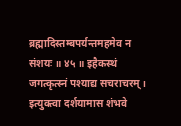ब्रह्मादिस्तम्बपर्यन्तमहमेव न संशयः ॥ ४५ ॥ इहैकस्थं जगत्कृत्स्नं पश्याद्य सचराचरम् । इत्युक्त्वा दर्शयामास शंभवे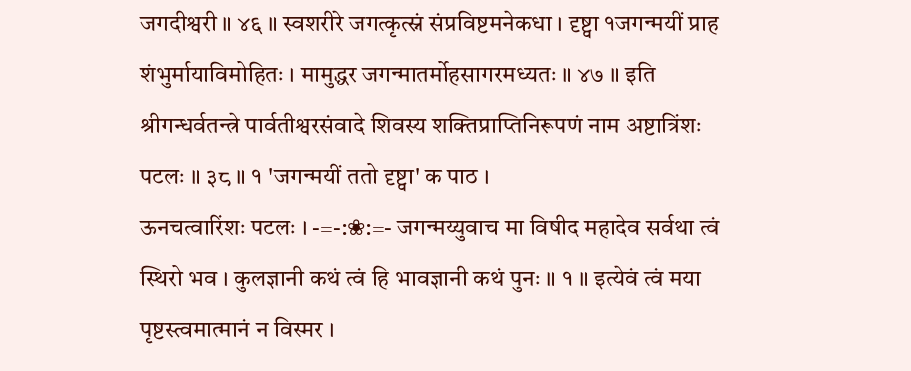जगदीश्वरी ॥ ४६ ॥ स्वशरीरे जगत्कृत्स्नं संप्रविष्टमनेकधा । दृष्ट्वा १जगन्मयीं प्राह शंभुर्मायाविमोहितः । मामुद्धर जगन्मातर्मोहसागरमध्यतः ॥ ४७ ॥ इति श्रीगन्धर्वतन्त्रे पार्वतीश्वरसंवादे शिवस्य शक्तिप्राप्तिनिरूपणं नाम अष्टात्रिंशः पटलः ॥ ३८ ॥ १ 'जगन्मयीं ततो दृष्ट्वा' क पाठ ।
ऊनचत्वारिंशः पटलः । -=-:❀:=- जगन्मय्युवाच मा विषीद महादेव सर्वथा त्वं स्थिरो भव । कुलज्ञानी कथं त्वं हि भावज्ञानी कथं पुनः ॥ १ ॥ इत्येवं त्वं मया पृष्टस्त्वमात्मानं न विस्मर ।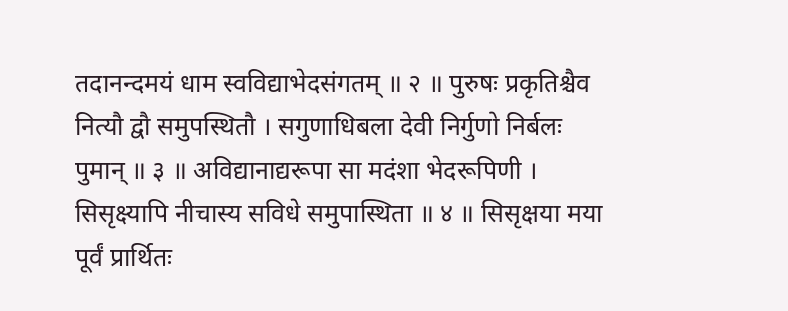तदानन्दमयं धाम स्वविद्याभेदसंगतम् ॥ २ ॥ पुरुषः प्रकृतिश्चैव नित्यौ द्वौ समुपस्थितौ । सगुणाधिबला देवी निर्गुणो निर्बलः पुमान् ॥ ३ ॥ अविद्यानाद्यरूपा सा मदंशा भेदरूपिणी । सिसृक्ष्यापि नीचास्य सविधे समुपास्थिता ॥ ४ ॥ सिसृक्षया मया पूर्वं प्रार्थितः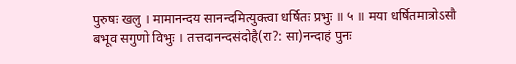पुरुषः खलु । मामानन्दय सानन्दमित्युक्त्वा धर्षितः प्रभुः ॥ ५ ॥ मया धर्षितमात्रोऽसौ बभूव सगुणो विभुः । तत्तदानन्दसंदोहै(रा?: सा)नन्दाहं पुनः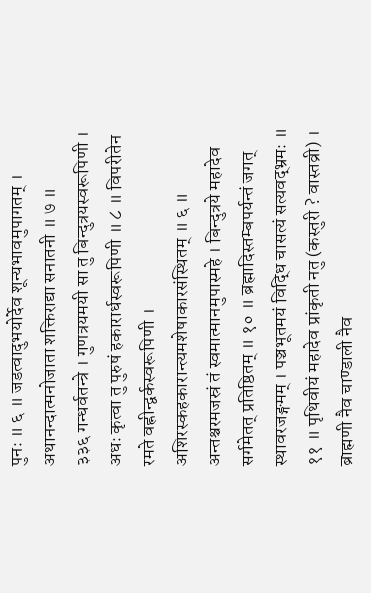पुनः ॥ ६ ॥ जडत्वादुभयोर्देव शून्यभावमुपागतम् । अथानन्दात्मनोजाता शक्तिराद्या सनातनी ॥ ७ ॥
३३६ गन्धर्वतन्त्रे । गुणत्रयमयी सा तु बिन्दुत्रयस्वरूपिणी । अधः कृत्वा तु पुरुषं हकारार्धस्वरूपिणी ॥ ८ ॥ विपरीतेन रमते वह्नीन्द्वर्कस्वरूपिणी । अशिरस्कहकारान्त्यमशेषाकारसंस्थितम् ॥ ६ ॥ अन्तश्चरमजस्रं तं स्वमात्मानमुपास्महे । बिन्दुत्रये महादेव सर्गमेतत् प्रतिष्ठितम् ॥ १० ॥ ब्रह्मादिस्तम्बपर्यन्तं जगत् स्थावरजङ्गमम् । पञ्चभूतमयं विद्धि चासत्यं सत्यवद्भ्रमः ॥ ११ ॥ पृथिवीयं महादेव प्रांकृती नतु (कस्तुरी ? वास्तव्री) । ब्राह्मणी नैव चाण्डाली नैव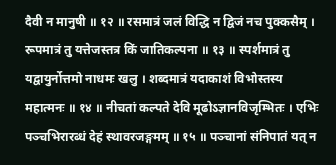दैवी न मानुषी ॥ १२ ॥ रसमात्रं जलं विद्धि न द्विजं नच पुक्कसैम् । रूपमात्रं तु यत्तेजस्तत्र किं जातिकल्पना ॥ १३ ॥ स्पर्शमात्रं तु यद्वायुर्नोत्तमो नाधमः खलु । शब्दमात्रं यदाकाशं विभोस्तस्य महात्मनः ॥ १४ ॥ नीचतां कल्पते देवि मूढोऽज्ञानविजृम्भितः । एभिः पञ्चभिरारब्धं देहं स्थावरजङ्गमम् ॥ १५ ॥ पञ्चानां संनिपातं यत् न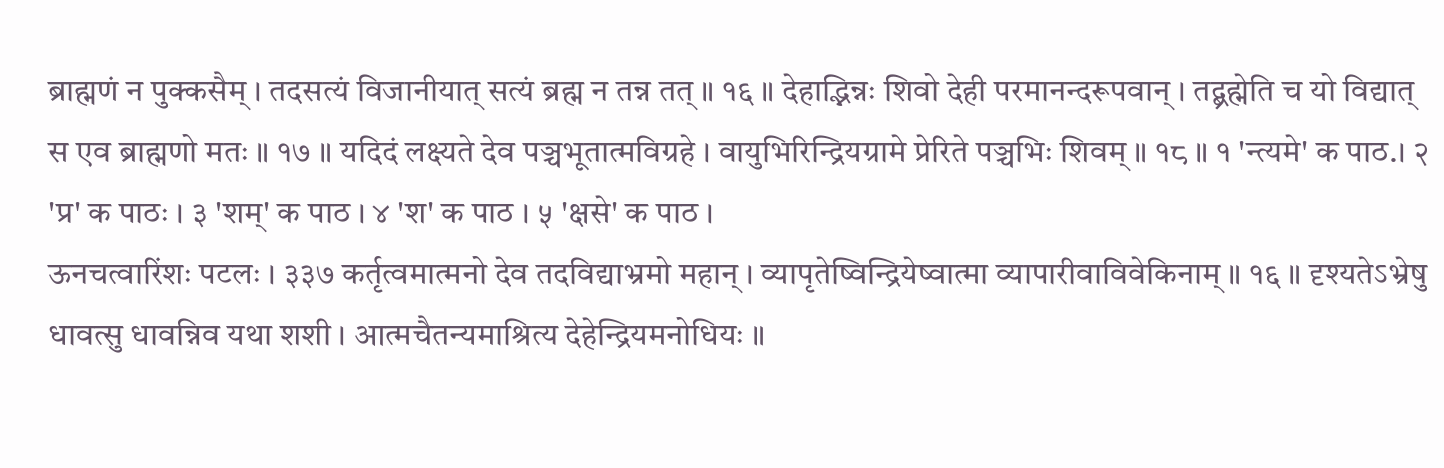ब्राह्मणं न पुक्कसैम् । तदसत्यं विजानीयात् सत्यं ब्रह्म न तन्न तत् ॥ १६ ॥ देहाद्भिन्नः शिवो देही परमानन्दरूपवान् । तद्ब्रह्मेति च यो विद्यात् स एव ब्राह्मणो मतः ॥ १७ ॥ यदिदं लक्ष्यते देव पञ्चभूतात्मविग्रहे । वायुभिरिन्द्रियग्रामे प्रेरिते पञ्चभिः शिवम् ॥ १८ ॥ १ 'न्त्यमे' क पाठ.। २ 'प्र' क पाठः । ३ 'शम्' क पाठ । ४ 'श' क पाठ । ५ 'क्षसे' क पाठ ।
ऊनचत्वारिंशः पटलः । ३३७ कर्तृत्वमात्मनो देव तदविद्याभ्रमो महान् । व्यापृतेष्विन्द्रियेष्वात्मा व्यापारीवाविवेकिनाम् ॥ १६ ॥ दृश्यतेऽभ्रेषु धावत्सु धावन्निव यथा शशी । आत्मचैतन्यमाश्रित्य देहेन्द्रियमनोधियः ॥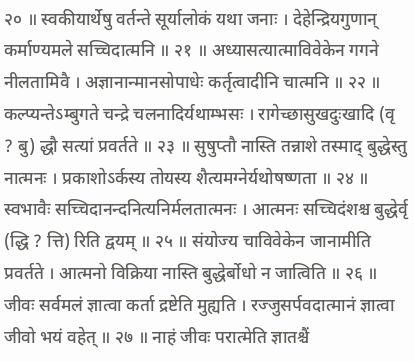२० ॥ स्वकीयार्थेषु वर्तन्ते सूर्यालोकं यथा जनाः । देहेन्द्रियगुणान् कर्माण्यमले सच्चिदात्मनि ॥ २१ ॥ अध्यासत्यात्माविवेकेन गगने नीलतामिवै । अज्ञानान्मानसोपाधेः कर्तृत्वादीनि चात्मनि ॥ २२ ॥ कल्प्यन्तेऽम्बुगते चन्द्रे चलनादिर्यथाम्भसः । रागेच्छासुखदुःखादि (वृ ? बु) द्धौ सत्यां प्रवर्तते ॥ २३ ॥ सुषुप्तौ नास्ति तन्नाशे तस्माद् बुद्धेस्तु नात्मनः । प्रकाशोऽर्कस्य तोयस्य शैत्यमग्नेर्यथोषष्णता ॥ २४ ॥ स्वभावैः सच्चिदानन्दनित्यनिर्मलतात्मनः । आत्मनः सच्चिदंशश्च बुद्धेर्वृ (द्धि ? त्ति) रिति द्वयम् ॥ २५ ॥ संयोज्य चाविवेकेन जानामीति प्रवर्तते । आत्मनो विक्रिया नास्ति बुद्धेर्बोधो न जात्विति ॥ २६ ॥ जीवः सर्वमलं ज्ञात्वा कर्ता द्रष्टेति मुह्यति । रज्जुसर्पवदात्मानं ज्ञात्वा जीवो भयं वहेत् ॥ २७ ॥ नाहं जीवः परात्मेति ज्ञातश्चैं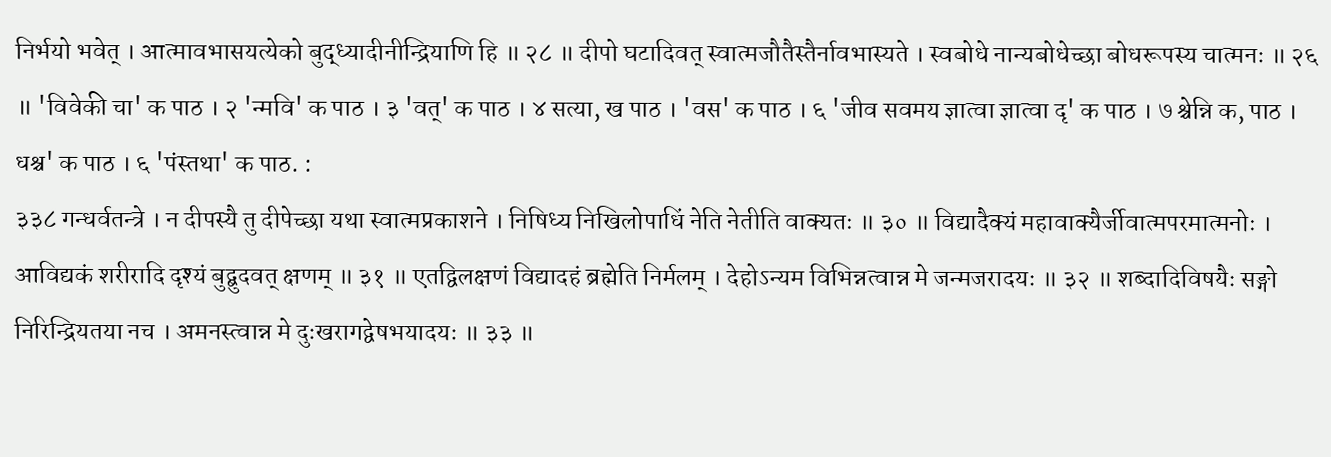निर्भयो भवेत् । आत्मावभासयत्येको बुद्ध्यादीनीन्द्रियाणि हि ॥ २८ ॥ दीपो घटादिवत् स्वात्मजौतैस्तैर्नावभास्यते । स्वबोधे नान्यबोधेच्छा बोधरूपस्य चात्मनः ॥ २६ ॥ 'विवेकी चा' क पाठ । २ 'न्मवि' क पाठ । ३ 'वत्' क पाठ । ४ सत्या, ख पाठ । 'वस' क पाठ । ६ 'जीव सवमय ज्ञात्वा ज्ञात्वा दृ' क पाठ । ७ श्चेन्नि क, पाठ । धश्च' क पाठ । ६ 'पंस्तथा' क पाठ. :
३३८ गन्धर्वतन्त्रे । न दीपस्यै तु दीपेच्छा यथा स्वात्मप्रकाशने । निषिध्य निखिलोपाधिं नेति नेतीति वाक्यतः ॥ ३० ॥ विद्यादैक्यं महावाक्यैर्जीवात्मपरमात्मनोः । आविद्यकं शरीरादि दृश्यं बुद्बुदवत् क्षणम् ॥ ३१ ॥ एतद्विलक्षणं विद्यादहं ब्रह्मेति निर्मलम् । देहोऽन्यम विभिन्नत्वान्न मे जन्मजरादयः ॥ ३२ ॥ शब्दादिविषयैः सङ्गो निरिन्द्रियतया नच । अमनस्त्वान्न मे दुःखरागद्वेषभयादयः ॥ ३३ ॥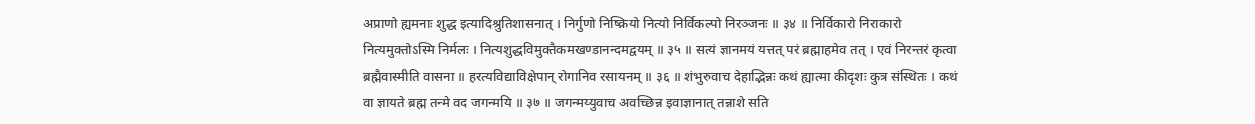अप्राणो ह्यमनाः शुद्ध इत्यादिश्रुतिशासनात् । निर्गुणो निष्क्रियो नित्यो निर्विकल्पो निरञ्जनः ॥ ३४ ॥ निर्विकारो निराकारो नित्यमुक्तोऽस्मि निर्मलः । नित्यशुद्धविमुक्तैकमखण्डानन्दमद्वयम् ॥ ३५ ॥ सत्यं ज्ञानमयं यत्तत् परं ब्रह्माहमेव तत् । एवं निरन्तरं कृत्वा ब्रह्मैवास्मीति वासना ॥ हरत्यविद्याविक्षेपान् रोगानिव रसायनम् ॥ ३६ ॥ शंभुरुवाच देहाद्भिन्नः कथं ह्यात्मा कीदृशः कुत्र संस्थितः । कथं वा ज्ञायते ब्रह्म तन्मे वद जगन्मयि ॥ ३७ ॥ जगन्मय्युवाच अवच्छिन्न इवाज्ञानात् तन्नाशे सति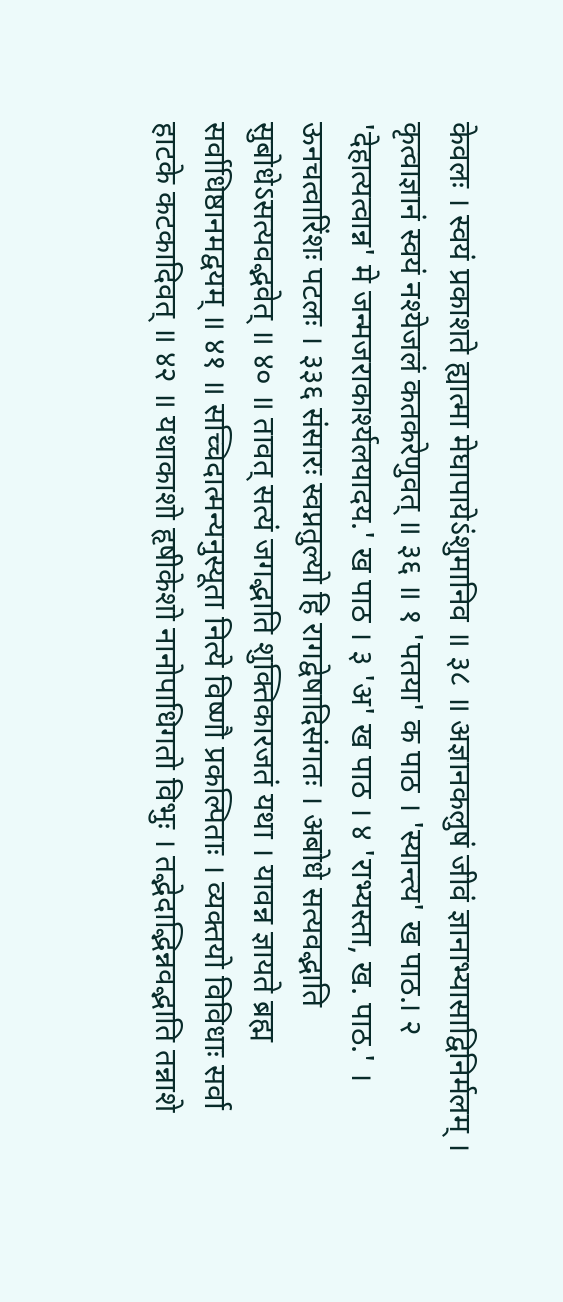केवलः । स्वयं प्रकाशते ह्यात्मा मेघापायेऽंशुमानिव ॥ ३८ ॥ अज्ञानकलुषं जीवं ज्ञानाभ्यासाद्विनिर्मलम् । कृत्वाज्ञानं स्वयं नश्येजलं कतकरेणुवत् ॥ ३६ ॥ १ 'पतया' क पाठ । 'स्यान्त्य' ख पाठ.। २ 'देहात्यत्वान्न' मे जन्मजराकार्श्यलयादय.' ख पाठ । ३ 'अ' ख पाठ । ४ 'राभ्यस्ता, ख. पाठ.' ।
ऊनचत्वारिंशः पटलः । ३३६ संसारः स्वप्नतुल्यो हि रागद्वेषादिसंगतः । अबोधे सत्यवद्भाति सुबोधेऽसत्यवद्भवेत् ॥ ४० ॥ तावत् सत्यं जगद्भाति शुक्तिकारजतं यथा । यावन्न ज्ञायते ब्रह्म सर्वाधिष्ठानमद्वयम् ॥ ४१ ॥ सच्चिदात्मन्यनुस्यूता नित्ये विष्णौ प्रकल्पिताः । व्यक्तयो विविधाः सर्वा हाटके कटकादिवत् ॥ ४२ ॥ यथाकाशो हृषीकेशो नानोपाधिगतो विभुः । तद्भेदाद्भिन्नवद्भाति तन्नाशे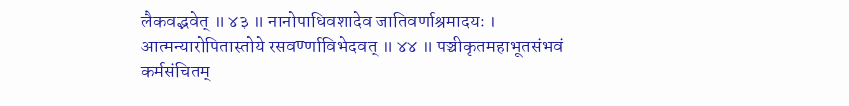लैकवद्भवेत् ॥ ४३ ॥ नानोपाधिवशादेव जातिवर्णाश्रमादयः । आत्मन्यारोपितास्तोये रसवर्ण्णाविभेदवत् ॥ ४४ ॥ पञ्चीकृतमहाभूतसंभवं कर्मसंचितम्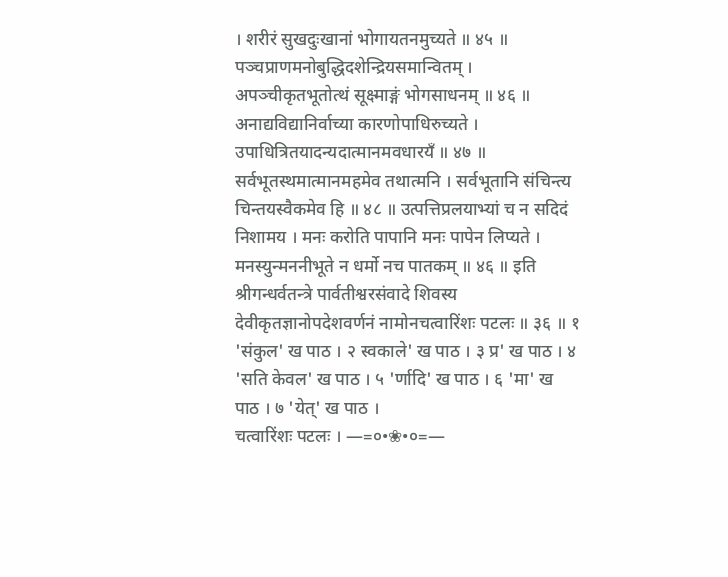। शरीरं सुखदुःखानां भोगायतनमुच्यते ॥ ४५ ॥ पञ्चप्राणमनोबुद्धिदशेन्द्रियसमान्वितम् । अपञ्चीकृतभूतोत्थं सूक्ष्माङ्गं भोगसाधनम् ॥ ४६ ॥ अनाद्यविद्यानिर्वाच्या कारणोपाधिरुच्यते । उपाधित्रितयादन्यदात्मानमवधारयँ ॥ ४७ ॥ सर्वभूतस्थमात्मानमहमेव तथात्मनि । सर्वभूतानि संचिन्त्य चिन्तयस्वैकमेव हि ॥ ४८ ॥ उत्पत्तिप्रलयाभ्यां च न सदिदं निशामय । मनः करोति पापानि मनः पापेन लिप्यते । मनस्युन्मननीभूते न धर्मो नच पातकम् ॥ ४६ ॥ इति श्रीगन्धर्वतन्त्रे पार्वतीश्वरसंवादे शिवस्य देवीकृतज्ञानोपदेशवर्णनं नामोनचत्वारिंशः पटलः ॥ ३६ ॥ १ 'संकुल' ख पाठ । २ स्वकाले' ख पाठ । ३ प्र' ख पाठ । ४ 'सति केवल' ख पाठ । ५ 'र्णादि' ख पाठ । ६ 'मा' ख पाठ । ७ 'येत्' ख पाठ ।
चत्वारिंशः पटलः । —=०•❀•०=—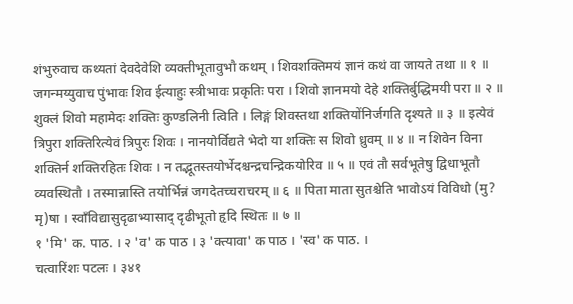शंभुरुवाच कथ्यतां देवदेवेशि व्यक्तीभूतावुभौ कथम् । शिवशक्तिमयं ज्ञानं कथं वा जायते तथा ॥ १ ॥ जगन्मय्युवाच पुंभावः शिव ईत्याहुः स्त्रीभावः प्रकृतिः परा । शिवो ज्ञानमयो देहे शक्तिर्बुद्धिमयी परा ॥ २ ॥ शुक्लं शिवो महामेदः शक्तिः कुण्डलिनी त्विति । लिङ्गं शिवस्तथा शक्तियोंनिर्जगति दृश्यते ॥ ३ ॥ इत्येवं त्रिपुरा शक्तिरित्येवं त्रिपुरः शिवः । नानयोर्विद्यते भेदो या शक्तिः स शिवो ध्रुवम् ॥ ४ ॥ न शिवेन विना शक्तिर्न शक्तिरहितः शिवः । न तद्भूतस्तयोर्भेदश्चन्द्रचन्द्रिकयोरिव ॥ ५ ॥ एवं तौ सर्वभूतेषु द्विधाभूतौ व्यवस्थितौ । तस्मान्नास्ति तयोर्भिन्नं जगदेतच्चराचरम् ॥ ६ ॥ पिता माता सुतश्चेति भावोऽयं विविधो (मु? मृ)षा । स्वाँविद्यासुदृढाभ्यासाद् दृढीभूतो हृदि स्थितः ॥ ७ ॥
१ 'मि' क. पाठ. । २ 'व' क पाठ । ३ 'क्त्यावा' क पाठ । 'स्व' क पाठ. ।
चत्वारिंशः पटलः । ३४१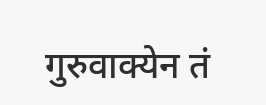गुरुवाक्येन तं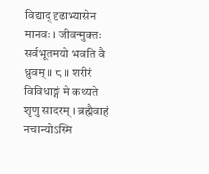विद्याद् दृढाभ्यासेन मानवः । जीवन्मुक्तः सर्वभूतमयो भवति वै ध्रुवम् ॥ ८ ॥ शरीरं विविधाङ्गं मे कथ्यते शृणु सादरम् । ब्रह्मैवाहं नचान्योऽस्मि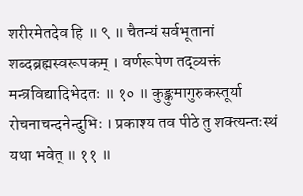शरीरमेतदेव हि ॥ ९ ॥ चैतन्यं सर्वभूतानां शब्दब्रह्मस्वरूपकम् । वर्णरूपेण तद्व्यक्तं मन्त्रविद्यादिभेदतः ॥ १० ॥ कुङ्कुमागुरुकस्तूर्या रोचनाचन्दनेन्दुभिः । प्रकाश्य तव पीठे तु शक्त्यन्तःस्थं यथा भवेत् ॥ ११ ॥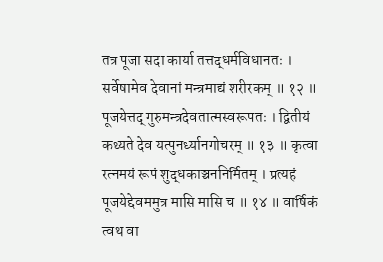तत्र पूजा सदा कार्या तत्तद्धर्मविधानतः । सर्वेषामेव देवानां मन्त्रमाद्यं शरीरकम् ॥ १२ ॥ पूजयेत्तद् गुरुमन्त्रदेवतात्मस्वरूपतः । द्वितीयं कथ्यते देव यत्पुनर्ध्यानगोचरम् ॥ १३ ॥ कृत्वा रत्नमयं रूपं शुद्धकाञ्चननिर्मितम् । प्रत्यहं पूजयेद्देवममुत्र मासि मासि च ॥ १४ ॥ वार्षिकं त्वथ वा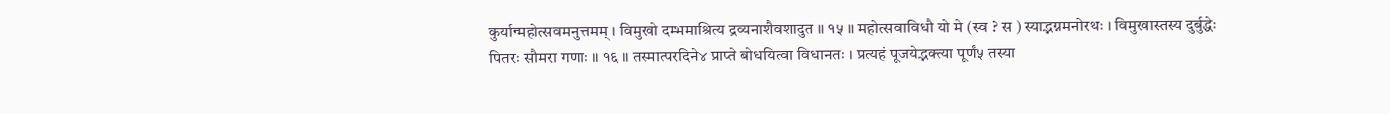कुर्यान्महोत्सवमनुत्तमम् । विमुखो दम्भमाश्रित्य द्रव्यनाशैवशादुत ॥ १५ ॥ महोत्सवाविधौ यो मे (स्व ? स ) स्याद्भग्नमनोरथः । विमुखास्तस्य दुर्बुद्धेः पितरः सौमरा गणाः ॥ १६ ॥ तस्मात्परदिने४ प्राप्ते बोधयित्वा विधानतः । प्रत्यहं पूजयेद्भक्त्या पूर्णं५ तस्या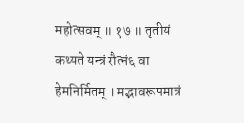महोत्सवम् ॥ १७ ॥ तृतीयं कथ्यते यन्त्रं रौत्नं६ वा हेमनिर्मितम् । मद्भावरूपमात्रं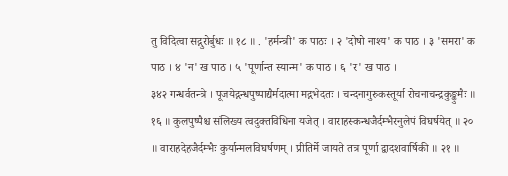तु विदित्वा सद्गुरोर्बुधः ॥ १८ ॥ . 'हर्मन्त्री' क पाठः । २ 'दोषो नाश्य' क पाठ । ३ 'समरा' क पाठ । ४ 'न' ख पाठ । ५ 'पूर्णान्त स्यान्म' क पाठ । ६ 'र' ख पाठ ।
३४२ गन्धर्वतन्त्रे । पूजयेद्गन्धपुष्पाद्यैर्मदात्मा मद्गभेदतः । चन्दनागुरुकस्तूर्या रोचनाचन्द्रकुङ्कुमैः ॥ १६ ॥ कुलपुष्पैश्च संलिख्य त्वदुक्तविधिना यजेत् । वाराहस्कन्धजैर्दम्भैरनुलेपं विघर्षयेत् ॥ २० ॥ वाराहदेहजैर्दम्भैः कुर्यान्मलविघर्षणम् । प्रीतिर्मे जायते तत्र पूर्णा द्वादशवार्षिकी ॥ २१ ॥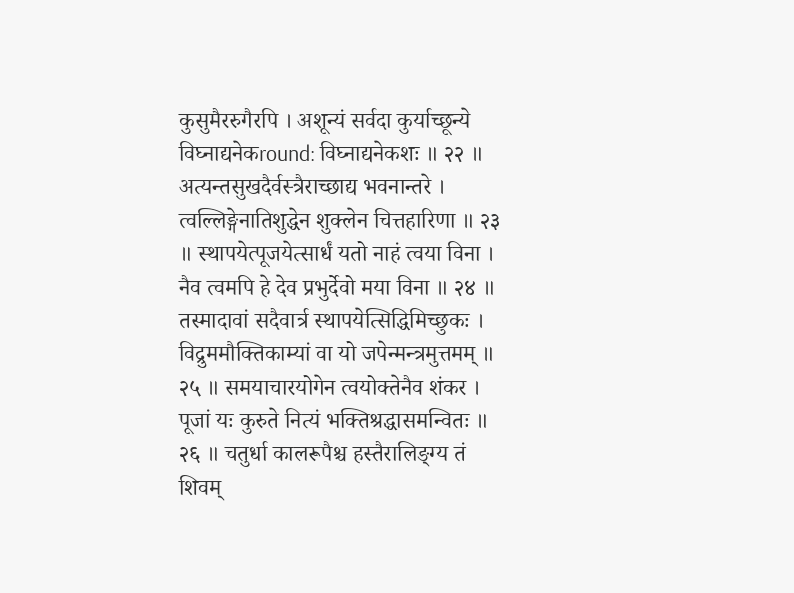कुसुमैररुगैरपि । अशून्यं सर्वदा कुर्याच्छून्ये विघ्नाद्यनेकround: विघ्नाद्यनेकशः ॥ २२ ॥ अत्यन्तसुखदैर्वस्त्रैराच्छाद्य भवनान्तरे । त्वल्लिङ्गेनातिशुद्धेन शुक्लेन चित्तहारिणा ॥ २३ ॥ स्थापयेत्पूजयेत्सार्धं यतो नाहं त्वया विना । नैव त्वमपि हे देव प्रभुर्देवो मया विना ॥ २४ ॥ तस्मादावां सदैवार्त्र स्थापयेत्सिद्धिमिच्छुकः । विद्रुममौक्तिकाम्यां वा यो जपेन्मन्त्रमुत्तमम् ॥ २५ ॥ समयाचारयोगेन त्वयोक्तेनैव शंकर । पूजां यः कुरुते नित्यं भक्तिश्रद्धासमन्वितः ॥ २६ ॥ चतुर्धा कालरूपैश्च हस्तैरालिङ्ग्य तं शिवम्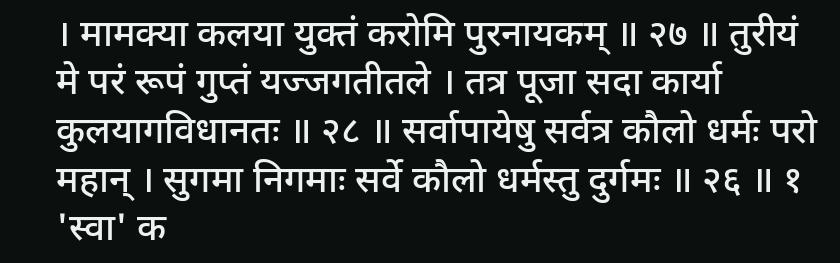। मामक्या कलया युक्तं करोमि पुरनायकम् ॥ २७ ॥ तुरीयं मे परं रूपं गुप्तं यज्जगतीतले । तत्र पूजा सदा कार्या कुलयागविधानतः ॥ २८ ॥ सर्वापायेषु सर्वत्र कौलो धर्मः परो महान् । सुगमा निगमाः सर्वे कौलो धर्मस्तु दुर्गमः ॥ २६ ॥ १ 'स्वा' क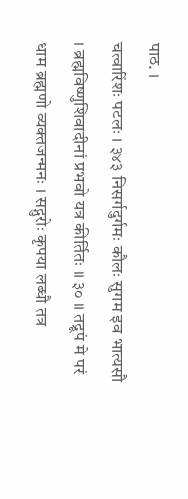पाठ. ।
चत्वारिंशः पटलः । ३४३ निसर्गदुर्गमः कौलः सुगम इव भात्यसौ । ब्रह्मविष्णुशिवादीनां प्रभवो यत्र कीर्तितः ॥ ३० ॥ तद्रूपं मे परं धाम ब्रह्मणो व्यक्तजन्मनः । सद्गुरोः कृपया लब्धौ तत्र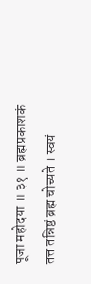पूजा महोदया ॥ ३१ ॥ ब्रह्मप्रकाशकं तत्त तन्निष्ठं ब्रह्म चोच्यते । स्वयं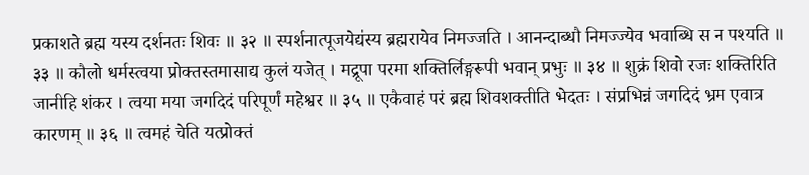प्रकाशते ब्रह्म यस्य दर्शनतः शिवः ॥ ३२ ॥ स्पर्शनात्पूजयेद्य॑स्य ब्रह्मरायेव निमज्जति । आनन्दाब्धौ निमज्ज्येव भवाब्धि स न पश्यति ॥ ३३ ॥ कौलो धर्मस्त्वया प्रोक्तस्तमासाद्य कुलं यजेत् । मद्रूपा परमा शक्तिर्लिङ्गरूपी भवान् प्रभुः ॥ ३४ ॥ शुक्रं शिवो रजः शक्तिरिति जानीहि शंकर । त्वया मया जगदिदं परिपूर्णं महेश्वर ॥ ३५ ॥ एकैवाहं परं ब्रह्म शिवशक्तीति भेदतः । संप्रभिन्नं जगदिदं भ्रम एवात्र कारणम् ॥ ३६ ॥ त्वमहं चेति यत्प्रोक्तं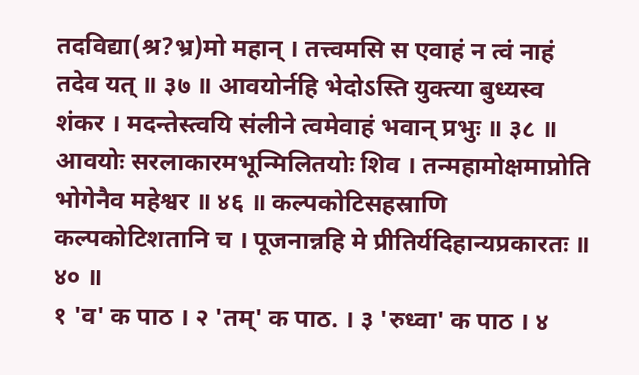तदविद्या(श्र?भ्र)मो महान् । तत्त्वमसि स एवाहं न त्वं नाहं तदेव यत् ॥ ३७ ॥ आवयोर्नहि भेदोऽस्ति युक्त्या बुध्यस्व शंकर । मदन्तेस्त्वयि संलीने त्वमेवाहं भवान् प्रभुः ॥ ३८ ॥ आवयोः सरलाकारमभून्मिलितयोः शिव । तन्महामोक्षमाप्नोति भोगेनैव महेश्वर ॥ ४६ ॥ कल्पकोटिसहस्राणि कल्पकोटिशतानि च । पूजनान्नहि मे प्रीतिर्यदिहान्यप्रकारतः ॥ ४० ॥
१ 'व' क पाठ । २ 'तम्' क पाठ. । ३ 'रुध्वा' क पाठ । ४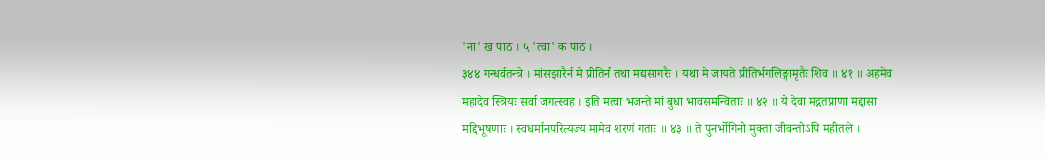'ना' ख पाठ । ५ 'त्वा' क पाठ ।
३४४ गन्धर्वतन्त्रे । मांसझारैर्न मे प्रीतिर्न तथा मद्यसागरैः । यथा मे जायते प्रीतिर्भगलिङ्गामृतैः शिव ॥ ४१ ॥ अहमेव महादेव स्त्रियः सर्वा जगत्स्वह । इति मत्वा भजन्ते मां बुधा भावसमन्विताः ॥ ४२ ॥ ये देवा मद्गतप्राणा मद्दासा मद्दिभूषणाः । स्वधर्मानपरित्यज्य मामेव शरणं गताः ॥ ४३ ॥ ते पुनर्भोगिनो मुक्ता जीवन्तोऽपि महीतले ।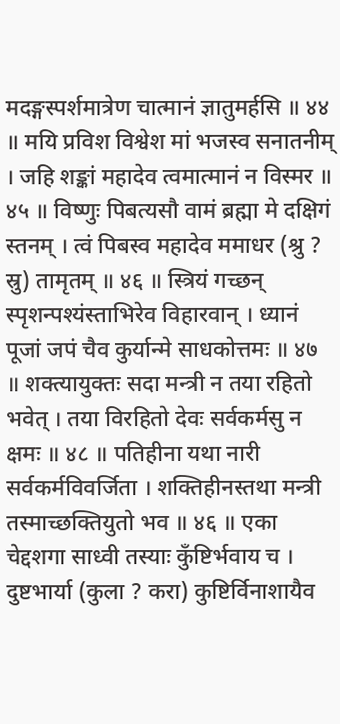मदङ्गस्पर्शमात्रेण चात्मानं ज्ञातुमर्हसि ॥ ४४ ॥ मयि प्रविश विश्वेश मां भजस्व सनातनीम् । जहि शङ्कां महादेव त्वमात्मानं न विस्मर ॥ ४५ ॥ विष्णुः पिबत्यसौ वामं ब्रह्मा मे दक्षिगं स्तनम् । त्वं पिबस्व महादेव ममाधर (श्रु ? स्रु) तामृतम् ॥ ४६ ॥ स्त्रियं गच्छन् स्पृशन्पश्यंस्ताभिरेव विहारवान् । ध्यानं पूजां जपं चैव कुर्यान्मे साधकोत्तमः ॥ ४७ ॥ शक्त्यायुक्तः सदा मन्त्री न तया रहितो भवेत् । तया विरहितो देवः सर्वकर्मसु न क्षमः ॥ ४८ ॥ पतिहीना यथा नारी सर्वकर्मविवर्जिता । शक्तिहीनस्तथा मन्त्री तस्माच्छक्तियुतो भव ॥ ४६ ॥ एका चेद्दशगा साध्वी तस्याः कुँष्टिर्भवाय च । दुष्टभार्या (कुला ? करा) कुष्टिर्विनाशायैव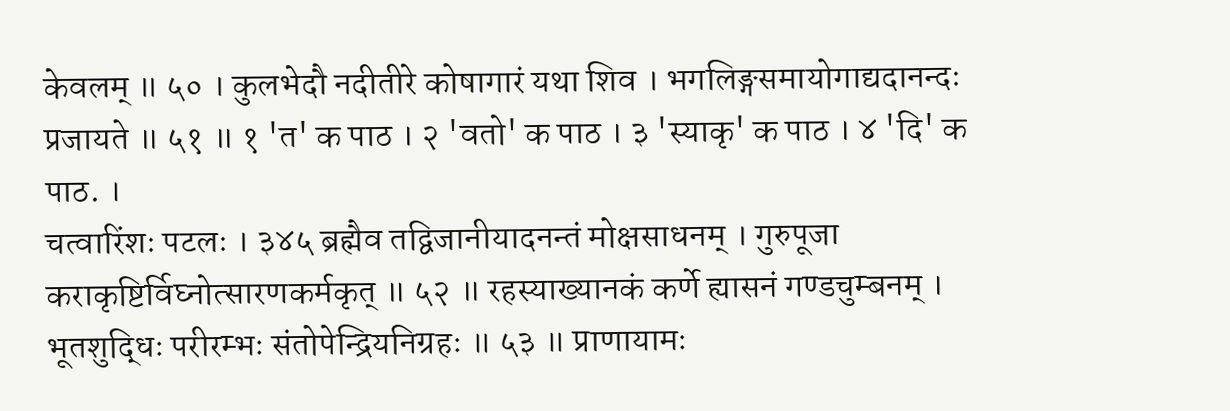केवलम् ॥ ५० । कुलभेदौ नदीतीरे कोषागारं यथा शिव । भगलिङ्गसमायोगाद्यदानन्दः प्रजायते ॥ ५१ ॥ १ 'त' क पाठ । २ 'वतो' क पाठ । ३ 'स्याकृ' क पाठ । ४ 'दि' क पाठ. ।
चत्वारिंशः पटलः । ३४५ ब्रह्मैव तद्विजानीयादनन्तं मोक्षसाधनम् । गुरुपूजा कराकृष्टिर्विघ्नोत्सारणकर्मकृत् ॥ ५२ ॥ रहस्याख्यानकं कर्णे ह्यासनं गण्डचुम्बनम् । भूतशुद्धिः परीरम्भः संतोपेन्द्रियनिग्रहः ॥ ५३ ॥ प्राणायामः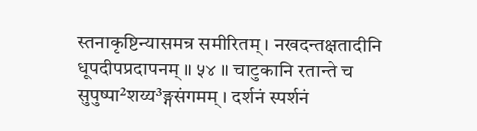स्तनाकृष्टिन्यासमन्र समीरितम् । नखदन्तक्षतादीनि धूपदीपप्रदापनम् ॥ ५४ ॥ चाटुकानि रतान्ते च सुपुष्पा²शय्य³ङ्गसंगमम् । दर्शनं स्पर्शनं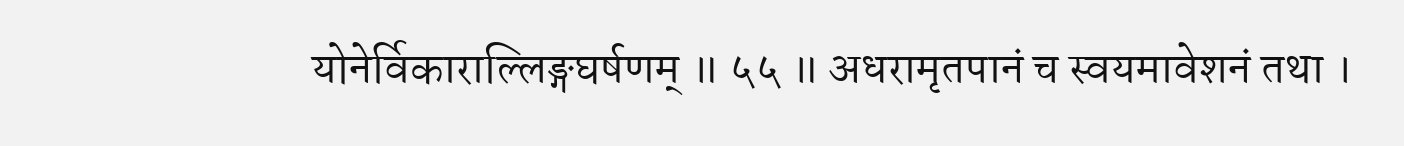योनेर्विकाराल्लिङ्गघर्षणम् ॥ ५५ ॥ अधरामृतपानं च स्वयमावेशनं तथा ।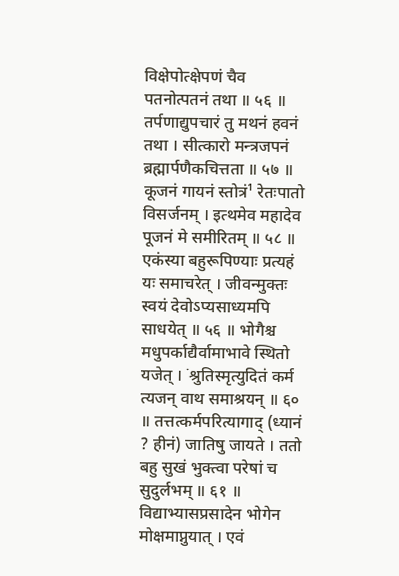विक्षेपोत्क्षेपणं चैव पतनोत्पतनं तथा ॥ ५६ ॥ तर्पणाद्युपचारं तु मथनं हवनं तथा । सीत्कारो मन्त्रजपनं ब्रह्मार्पणैकचित्तता ॥ ५७ ॥ कूजनं गायनं स्तोत्रं¹ रेतःपातो विसर्जनम् । इत्थमेव महादेव पूजनं मे समीरितम् ॥ ५८ ॥ एकंस्या बहुरूपिण्याः प्रत्यहं यः समाचरेत् । जीवन्मुक्तः स्वयं देवोऽप्यसाध्यमपि साधयेत् ॥ ५६ ॥ भोगैश्च मधुपर्काद्यैर्वामाभावे स्थितो यजेत् । ˙श्रुतिस्मृत्युदितं कर्म त्यजन् वाथ समाश्रयन् ॥ ६० ॥ तत्तत्कर्मपरित्यागाद् (ध्यानं ? हीनं) जातिषु जायते । ततो बहु सुखं भुक्त्वा परेषां च सुदुर्लभम् ॥ ६१ ॥ विद्याभ्यासप्रसादेन भोगेन मोक्षमाप्नुयात् । एवं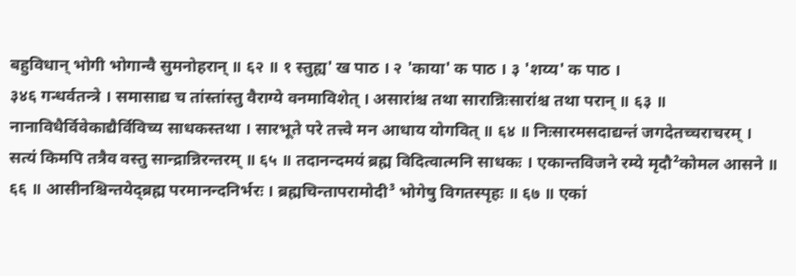बहुविधान् भोगी भोगान्वै सुमनोहरान् ॥ ६२ ॥ १ स्तुह्य' ख पाठ । २ 'काया' क पाठ । ३ 'शय्य' क पाठ ।
३४६ गन्धर्वतन्त्रे । समासाद्य च तांस्तांस्तु वैराग्ये वनमाविशेत् । असारांश्च तथा सारान्निःसारांश्च तथा परान् ॥ ६३ ॥ नानाविधैर्विवेकाद्यैर्विविच्य साधकस्तथा । सारभूते परे तत्त्वे मन आधाय योगवित् ॥ ६४ ॥ निःसारमसदाद्यन्तं जगदेतच्चराचरम् । सत्यं किमपि तत्रैव वस्तु सान्द्रान्निरन्तरम् ॥ ६५ ॥ तदानन्दमयं ब्रह्म विदित्वात्मनि साधकः । एकान्तविजने रम्ये मृदौ²कोमल आसने ॥ ६६ ॥ आसीनश्चिन्तयेद्ब्रह्म परमानन्दनिर्भरः । ब्रह्मचिन्तापरामोदी³ भोगेषु विगतस्पृहः ॥ ६७ ॥ एकां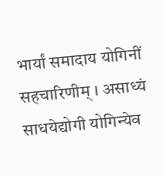भार्यां समादाय योगिनीं सहचारिणीम् । असाध्यं साधयेद्योगी योगिन्येव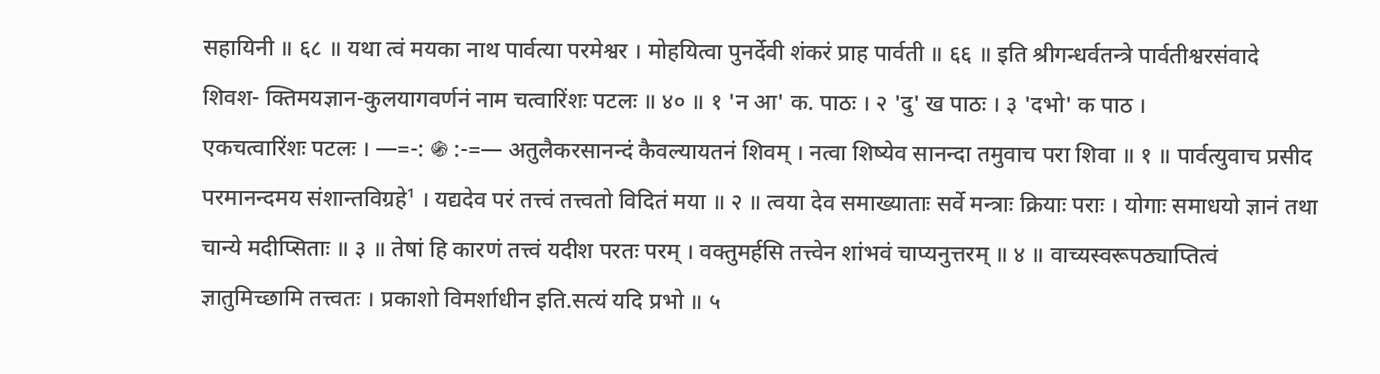सहायिनी ॥ ६८ ॥ यथा त्वं मयका नाथ पार्वत्या परमेश्वर । मोहयित्वा पुनर्देवी शंकरं प्राह पार्वती ॥ ६६ ॥ इति श्रीगन्धर्वतन्त्रे पार्वतीश्वरसंवादे शिवश- क्तिमयज्ञान-कुलयागवर्णनं नाम चत्वारिंशः पटलः ॥ ४० ॥ १ 'न आ' क. पाठः । २ 'दु' ख पाठः । ३ 'दभो' क पाठ ।
एकचत्वारिंशः पटलः । —=-: ֍ :-=— अतुलैकरसानन्दं कैवल्यायतनं शिवम् । नत्वा शिष्येव सानन्दा तमुवाच परा शिवा ॥ १ ॥ पार्वत्युवाच प्रसीद परमानन्दमय संशान्तविग्रहे¹ । यद्यदेव परं तत्त्वं तत्त्वतो विदितं मया ॥ २ ॥ त्वया देव समाख्याताः सर्वे मन्त्राः क्रियाः पराः । योगाः समाधयो ज्ञानं तथा चान्ये मदीप्सिताः ॥ ३ ॥ तेषां हि कारणं तत्त्वं यदीश परतः परम् । वक्तुमर्हसि तत्त्वेन शांभवं चाप्यनुत्तरम् ॥ ४ ॥ वाच्यस्वरूपठ्याप्तित्वं ज्ञातुमिच्छामि तत्त्वतः । प्रकाशो विमर्शाधीन इति.सत्यं यदि प्रभो ॥ ५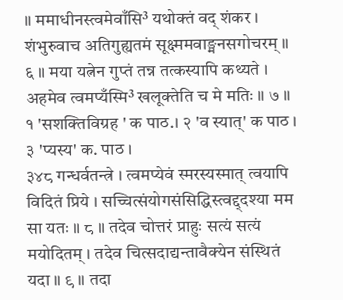॥ ममाधीनस्त्वमेवाँसि³ यथोक्तं वद् शंकर । शंभुरुवाच अतिगुह्यतमं सूक्ष्ममवाङ्मनसगोचरम् ॥ ६ ॥ मया यत्नेन गुप्तं तन्न तत्कस्यापि कथ्यते । अहमेव त्वमप्यँस्मि³ खलूक्तेति च मे मतिः ॥ ७ ॥
१ 'सशक्तिविग्रह ' क पाठ.। २ 'व स्यात्' क पाठ । ३ 'प्यस्य' क. पाठ ।
३४८ गन्धर्वतन्त्रे । त्वमप्येवं स्मरस्यस्मात् त्वयापि विदितं प्रिये । सच्चित्संयोगसंसिद्धिस्त्वद्द्दश्या मम सा यतः ॥ ८ ॥ तदेव चोत्तरं प्राहुः सत्यं सत्यं मयोदितम् । तदेव चित्सदाद्यन्तावैक्येन संस्थितं यदा ॥ ९ ॥ तदा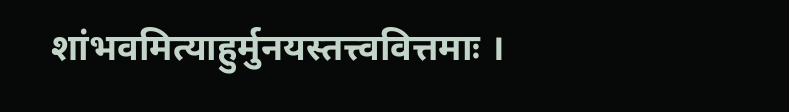शांभवमित्याहुर्मुनयस्तत्त्ववित्तमाः ।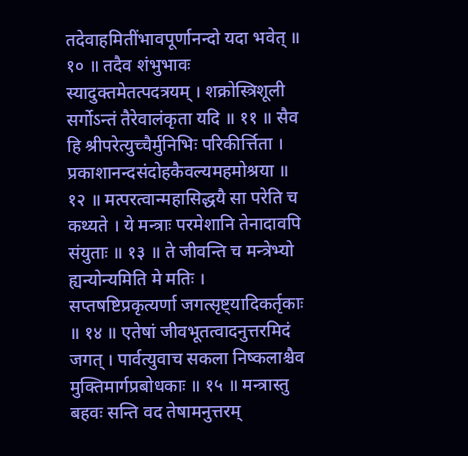तदेवाहमितींभावपूर्णानन्दो यदा भवेत् ॥ १० ॥ तदैव शंभुभावः स्यादुक्तमेतत्पदत्रयम् । शक्रोस्त्रिशूली सर्गोऽन्तं तैरेवालंकृता यदि ॥ ११ ॥ सैव हि श्रीपरेत्युच्चैर्मुनिभिः परिकीर्त्तिता । प्रकाशानन्दसंदोहकैवल्यमहमोश्रया ॥ १२ ॥ मत्परत्वान्महासिद्धयै सा परेति च कथ्यते । ये मन्त्राः परमेशानि तेनादावपि संयुताः ॥ १३ ॥ ते जीवन्ति च मन्त्रेभ्यो ह्यन्योन्यमिति मे मतिः । सप्तषष्टिप्रकृत्यर्णा जगत्सृष्ट्यादिकर्तृकाः ॥ १४ ॥ एतेषां जीवभूतत्वादनुत्तरमिदं जगत् । पार्वत्युवाच सकला निष्कलाश्चैव मुक्तिमार्गप्रबोधकाः ॥ १५ ॥ मन्त्रास्तु बहवः सन्ति वद तेषामनुत्तरम्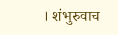। शंभुरुवाच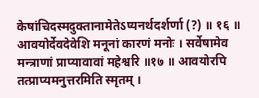केषांचिदस्मदुक्तानामेतेऽप्यनर्थदर्शर्णा (?) ॥ १६ ॥ आवयोर्देवदेवेशि मनूनां कारणं मनोः । सर्वेषामेव मन्त्राणां प्राप्यावावां महेश्वरि ॥१७ ॥ आवयोरपि तत्प्राप्यमनुत्तरमिति स्मृतम् ।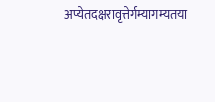अप्येतदक्षरावृत्तेर्गम्यागम्यतया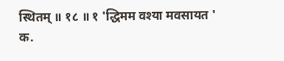स्थितम् ॥ १८ ॥ १ 'द्धिमम वश्या मवसायत ' क.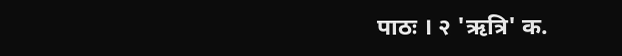पाठः । २ 'ऋत्रि' क.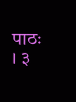पाठः । ३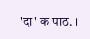'दा' क पाठ. ।